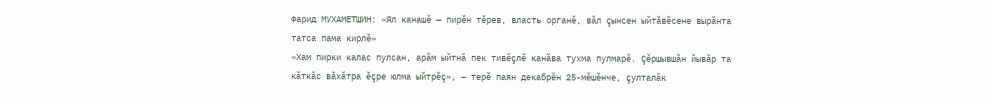Фарид МУХАМЕТШИН: «Ял канашӗ — пирӗн тӗрев, власть органӗ, вăл çынсен ыйтăвӗсене вырăнта татса пама кирлӗ»
«Хам пирки калас пулсан, арăм ыйтнă пек тивӗçлӗ канăва тухма пулмарӗ. Çӗршывшăн йывăр та кăткăс вăхăтра ӗçре юлма ыйтрӗç», – терӗ паян декабрӗн 25-мӗшӗнче, çулталăк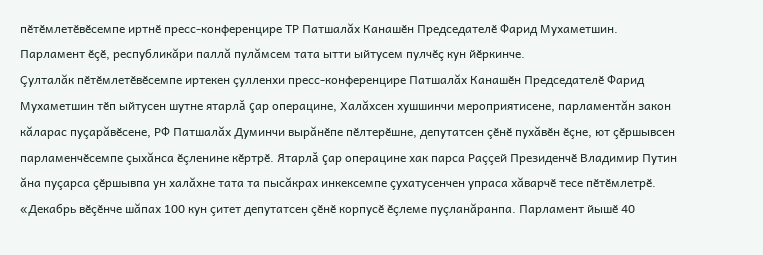пӗтӗмлетӗвӗсемпе иртнӗ пресс-конференцире ТР Патшалăх Канашӗн Председателӗ Фарид Мухаметшин. Парламент ӗçӗ, республикăри паллă пулăмсем тата ытти ыйтусем пулчӗç кун йӗркинче.
Çулталăк пӗтӗмлетӗвӗсемпе иртекен çулленхи пресс-конференцире Патшалăх Канашӗн Председателӗ Фарид Мухаметшин тӗп ыйтусен шутне ятарлă çар операцине, Халăхсен хушшинчи мероприятисене, парламентăн закон кăларас пуçарăвӗсене, РФ Патшалăх Думинчи вырăнӗпе пӗлтерӗшне, депутатсен çӗнӗ пухăвӗн ӗçне, ют çӗршывсен парламенчӗсемпе çыхăнса ӗçленине кӗртрӗ. Ятарлă çар операцине хак парса Раççей Президенчӗ Владимир Путин ăна пуçарса çӗршывпа ун халăхне тата та пысăкрах инкексемпе çухатусенчен упраса хăварчӗ тесе пӗтӗмлетрӗ.
«Декабрь вӗçӗнче шăпах 100 кун çитет депутатсен çӗнӗ корпусӗ ӗçлеме пуçланăранпа. Парламент йышӗ 40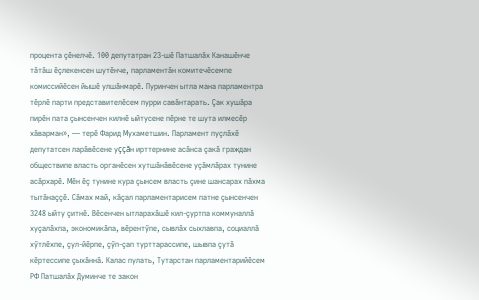процента çӗнелчӗ. 100 депутатран 23-шӗ Патшалăх Канашӗнче тăтăш ӗçлекенсен шутӗнче, парламентăн комитечӗсемпе комиссийӗсен йышӗ улшăнмарӗ. Пуринчен ытла мана парламентра тӗрлӗ парти представителӗсем пурри савăнтарать. Çак хушăра пирӗн пата çынсенчен килнӗ ыйтусене пӗрне те шута илмесӗр хăварман», — терӗ Фарид Мухаметшин. Парламент пуçлăхӗ депутатсен ларăвӗсене уççăн ирттернине асăнса çакă граждан обществипе власть органӗсен хутшăнăвӗсене уçăмлăрах тунине асăрхарӗ. Мӗн ӗç тунине кура çынсем власть çине шансарах пăхма тытăнаççӗ. Сăмах май, кăçал парламентарисем патне çынсенчен 3248 ыйту çитнӗ. Вӗсенчен ытларахăшӗ кил-çуртпа коммуналлă хуçалăхпа, экономикăпа, вӗрентӳпе, сывлăх сыхлавпа, социаллă хӳтлӗхпе, çул-йӗрпе, çӳп-çап турттарассипе, шывпа çутă кӗртессипе çыхăннă. Калас пулать, Тутарстан парламентарийӗсем РФ Патшалăх Думинче те закон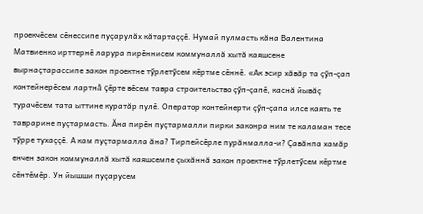проекчӗсем сӗнессипе пуçарулăх кăтартаççӗ. Нумай пулмасть кăна Валентина Матвиенко ирттернӗ ларура пирӗннисем коммуналлă хытă каяшсене вырнаçтарассипе закон проектне тӳрлетӳсем кӗртме сӗннӗ. «Ак эсир хăвăр та çӳп-çап контейнерӗсем лартнă çӗрте вӗсем тавра строительство çӳп-çапӗ, каснă йывăç турачӗсем тата ыттине куратăр пулӗ. Оператор контейнерти çӳп-çапа илсе каять те таврарине пуçтармасть. Ăна пирӗн пуçтармалли пирки законра ним те каламан тесе тӳрре тухаççӗ. А кам пуçтармалла ăна? Тирпейсӗрле пурăнмалла-и? Çавăнпа хамăр енчен закон коммуналлă хытă каяшсемпе çыхăннă закон проектне тӳрлетӳсем кӗртме сӗнтӗмӗр. Ун йышши пуçарусем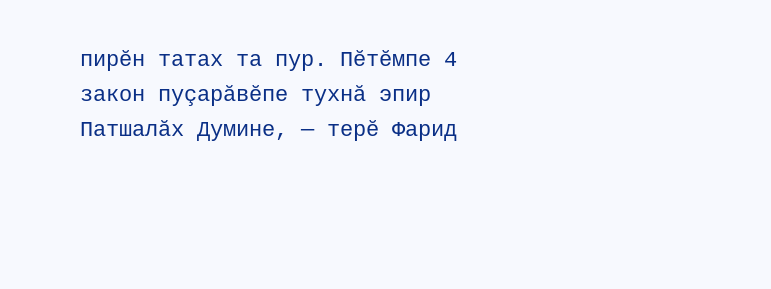пирӗн татах та пур. Пӗтӗмпе 4 закон пуçарăвӗпе тухнă эпир Патшалăх Думине, — терӗ Фарид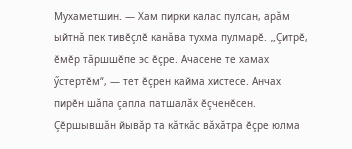Мухаметшин. — Хам пирки калас пулсан, арăм ыйтнă пек тивӗçлӗ канăва тухма пулмарӗ. „Çитрӗ, ӗмӗр тăршшӗпе эс ӗçре. Ачасене те хамах ӳстертӗм“, — тет ӗçрен кайма хистесе. Анчах пирӗн шăпа çапла патшалăх ӗçченӗсен. Çӗршывшăн йывăр та кăткăс вăхăтра ӗçре юлма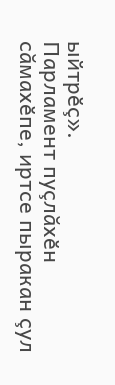ыйтрӗç».
Парламент пуçлăхӗн сăмахӗпе, иртсе пыракан çул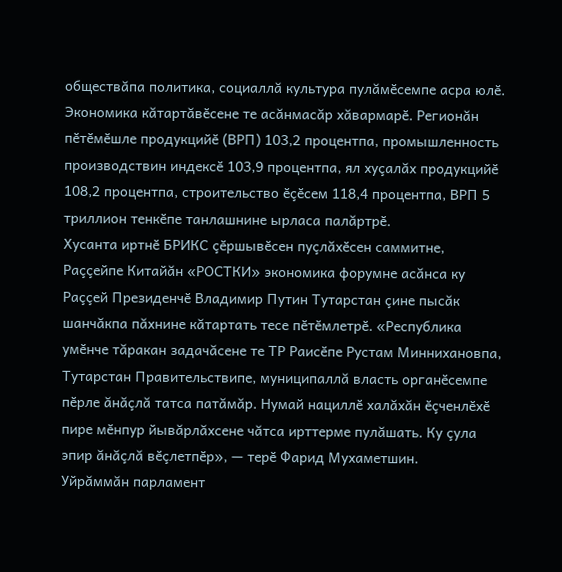обществăпа политика, социаллă культура пулăмӗсемпе асра юлӗ. Экономика кăтартăвӗсене те асăнмасăр хăвармарӗ. Регионăн пӗтӗмӗшле продукцийӗ (ВРП) 103,2 процентпа, промышленность производствин индексӗ 103,9 процентпа, ял хуçалăх продукцийӗ 108,2 процентпа, строительство ӗçӗсем 118,4 процентпа, ВРП 5 триллион тенкӗпе танлашнине ырласа палăртрӗ.
Хусанта иртнӗ БРИКС çӗршывӗсен пуçлăхӗсен саммитне, Раççейпе Китайăн «РОСТКИ» экономика форумне асăнса ку Раççей Президенчӗ Владимир Путин Тутарстан çине пысăк шанчăкпа пăхнине кăтартать тесе пӗтӗмлетрӗ. «Республика умӗнче тăракан задачăсене те ТР Раисӗпе Рустам Миннихановпа, Тутарстан Правительствипе, муниципаллă власть органӗсемпе пӗрле ăнăçлă татса патăмăр. Нумай нациллӗ халăхăн ӗçченлӗхӗ пире мӗнпур йывăрлăхсене чăтса ирттерме пулăшать. Ку çула эпир ăнăçлă вӗçлетпӗр», — терӗ Фарид Мухаметшин.
Уйрăммăн парламент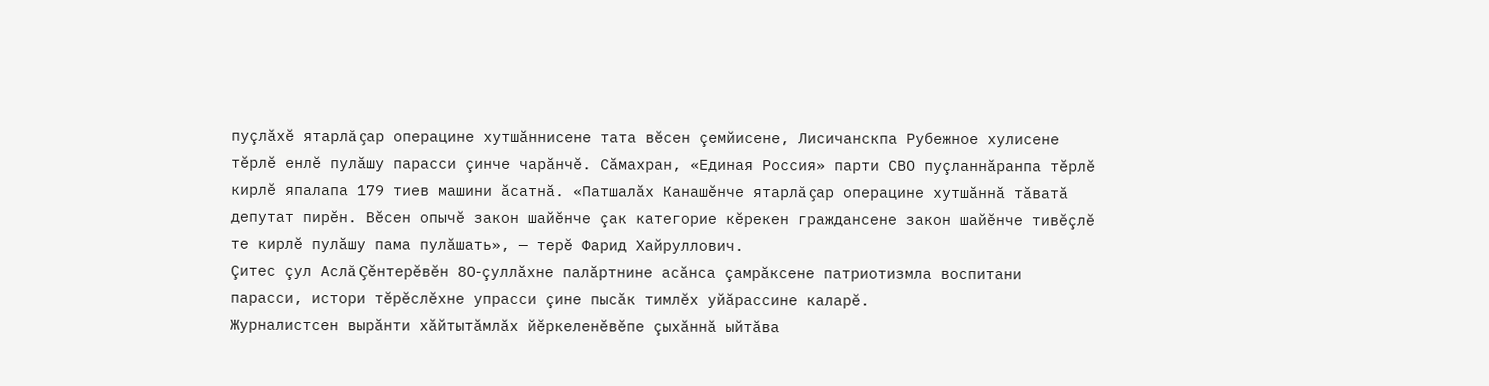пуçлăхӗ ятарлă çар операцине хутшăннисене тата вӗсен çемйисене, Лисичанскпа Рубежное хулисене тӗрлӗ енлӗ пулăшу парасси çинче чарăнчӗ. Сăмахран, «Единая Россия» парти СВО пуçланнăранпа тӗрлӗ кирлӗ япалапа 179 тиев машини ăсатнă. «Патшалăх Канашӗнче ятарлă çар операцине хутшăннă тăватă депутат пирӗн. Вӗсен опычӗ закон шайӗнче çак категорие кӗрекен граждансене закон шайӗнче тивӗçлӗ те кирлӗ пулăшу пама пулăшать», — терӗ Фарид Хайруллович.
Çитес çул Аслă Çӗнтерӗвӗн 80-çуллăхне палăртнине асăнса çамрăксене патриотизмла воспитани парасси, истори тӗрӗслӗхне упрасси çине пысăк тимлӗх уйăрассине каларӗ.
Журналистсен вырăнти хăйтытăмлăх йӗркеленӗвӗпе çыхăннă ыйтăва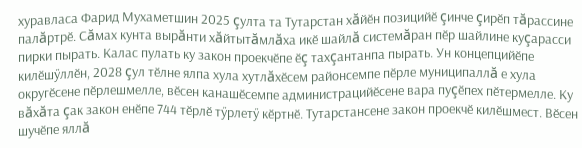хуравласа Фарид Мухаметшин 2025 çулта та Тутарстан хăйӗн позицийӗ çинче çирӗп тăрассине палăртрӗ. Сăмах кунта вырăнти хăйтытăмлăха икӗ шайлă системăран пӗр шайлине куçарасси пирки пырать. Калас пулать ку закон проекчӗпе ӗç тахçантанпа пырать. Ун концепцийӗпе килӗшӳллӗн, 2028 çул тӗлне ялпа хула хутлăхӗсем районсемпе пӗрле муниципаллă е хула округӗсене пӗрлешмелле, вӗсен канашӗсемпе администрацийӗсене вара пуçӗпех пӗтермелле. Ку вăхăта çак закон енӗпе 744 тӗрлӗ тӳрлетӳ кӗртнӗ. Тутарстансене закон проекчӗ килӗшмест. Вӗсен шучӗпе яллă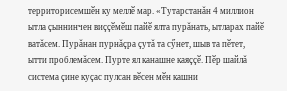территорисемшӗн ку меллӗ мар. «Тутарстанăн 4 миллион ытла çыннинчен виççӗмӗш пайӗ ялта пурăнать, ытларах пайӗ ватăсем. Пурăнан пурнăçра çутă та сӳнет, шыв та пӗтет, ытти проблемăсем. Пурте ял канашне каяççӗ. Пӗр шайлă система çине куçас пулсан вӗсен мӗн кашни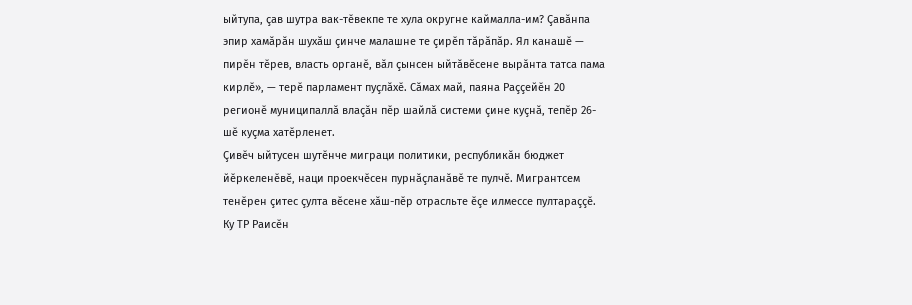ыйтупа, çав шутра вак-тӗвекпе те хула округне каймалла-им? Çавăнпа эпир хамăрăн шухăш çинче малашне те çирӗп тăрăпăр. Ял канашӗ — пирӗн тӗрев, власть органӗ, вăл çынсен ыйтăвӗсене вырăнта татса пама кирлӗ», — терӗ парламент пуçлăхӗ. Сăмах май, паяна Раççейӗн 20 регионӗ муниципаллă влаçăн пӗр шайлă системи çине куçнă, тепӗр 26-шӗ куçма хатӗрленет.
Çивӗч ыйтусен шутӗнче миграци политики, республикăн бюджет йӗркеленӗвӗ, наци проекчӗсен пурнăçланăвӗ те пулчӗ. Мигрантсем тенӗрен çитес çулта вӗсене хăш-пӗр отрасльте ӗçе илмессе пултараççӗ. Ку ТР Раисӗн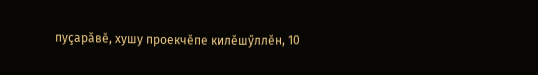пуçарăвӗ, хушу проекчӗпе килӗшӳллӗн, 10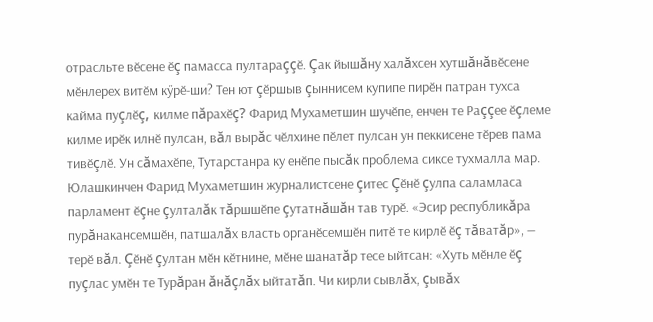отрасльте вӗсене ӗç памасса пултараççӗ. Çак йышăну халăхсен хутшăнăвӗсене мӗнлерех витӗм кӳрӗ-ши? Тен ют çӗршыв çыннисем купипе пирӗн патран тухса кайма пуçлӗç, килме пăрахӗç? Фарид Мухаметшин шучӗпе, енчен те Раççее ӗçлеме килме ирӗк илнӗ пулсан, вăл вырăс чӗлхине пӗлет пулсан ун пеккисене тӗрев пама тивӗçлӗ. Ун сăмахӗпе, Тутарстанра ку енӗпе пысăк проблема сиксе тухмалла мар.
Юлашкинчен Фарид Мухаметшин журналистсене çитес Çӗнӗ çулпа саламласа парламент ӗçне çулталăк тăршшӗпе çутатнăшăн тав турӗ. «Эсир республикăра пурăнакансемшӗн, патшалăх власть органӗсемшӗн питӗ те кирлӗ ӗç тăватăр», — терӗ вăл. Çӗнӗ çултан мӗн кӗтнине, мӗне шанатăр тесе ыйтсан: «Хуть мӗнле ӗç пуçлас умӗн те Турăран ăнăçлăх ыйтатăп. Чи кирли сывлăх, çывăх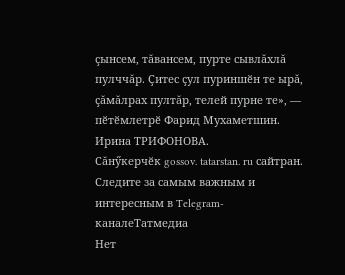çынсем, тăвансем, пурте сывлăхлă пулччăр. Çитес çул пуриншӗн те ырă, çăмăлрах пултăр, телей пурне те», — пӗтӗмлетрӗ Фарид Мухаметшин.
Ирина ТРИФОНОВА.
Сăнӳкерчӗк gossov. tatarstan. ru сайтран.
Следите за самым важным и интересным в Telegram-каналеТатмедиа
Нет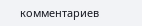комментариев